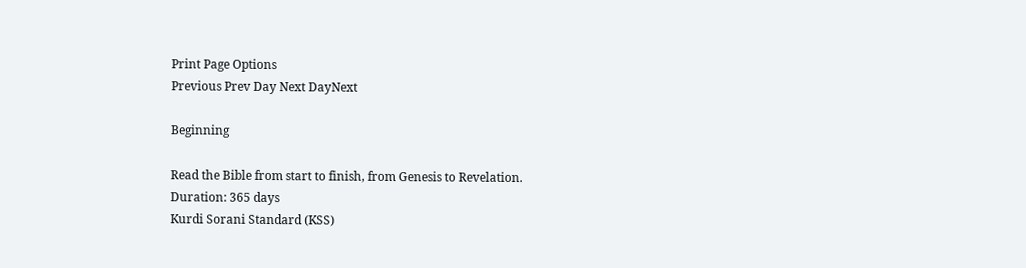Print Page Options
Previous Prev Day Next DayNext

Beginning

Read the Bible from start to finish, from Genesis to Revelation.
Duration: 365 days
Kurdi Sorani Standard (KSS)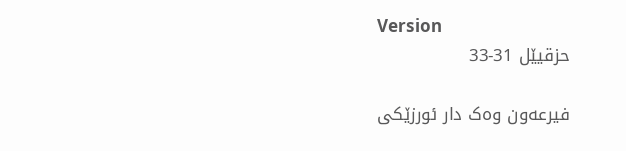Version
حزقیێل 31-33

فیرعەون وەک دار ئورزێکی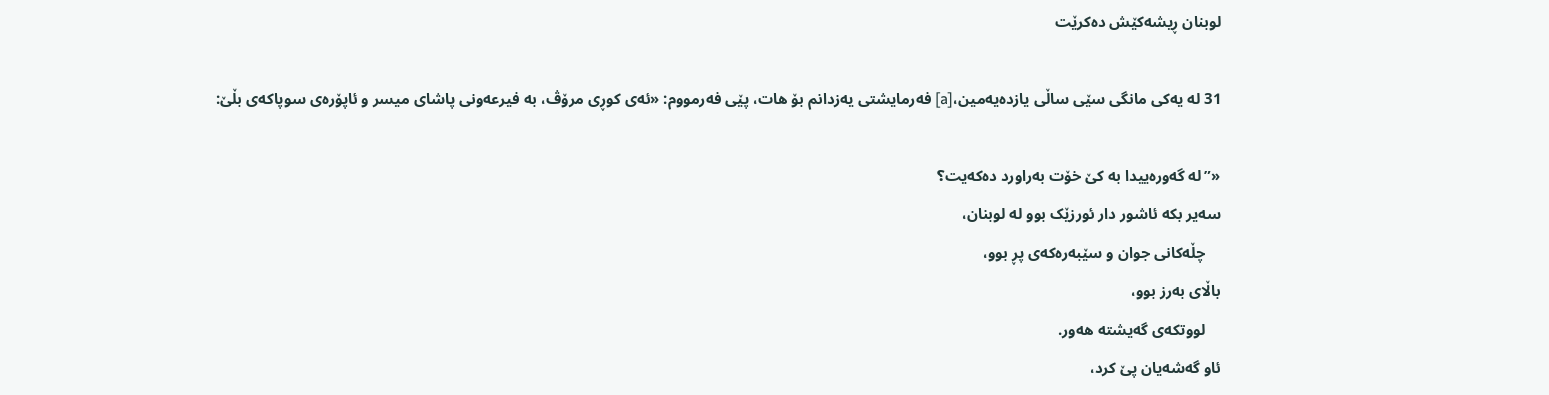لوبنان ڕیشەکێش دەکرێت

31 لە یەکی مانگی سێی ساڵی یازدەیەمین،[a] فەرمایشتی یەزدانم بۆ هات، پێی فەرمووم: «ئەی کوڕی مرۆڤ، بە فیرعەونی پاشای میسر و ئاپۆرەی سوپاکەی بڵێ:

«”لە گەورەییدا بە کێ خۆت بەراورد دەکەیت؟
سەیر بکە ئاشور دار ئورزێک بوو لە لوبنان،
    چڵەکانی جوان و سێبەرەکەی پڕ بوو،
باڵای بەرز بوو،
    لووتکەی گەیشتە هەور.
ئاو گەشەیان پێ کرد،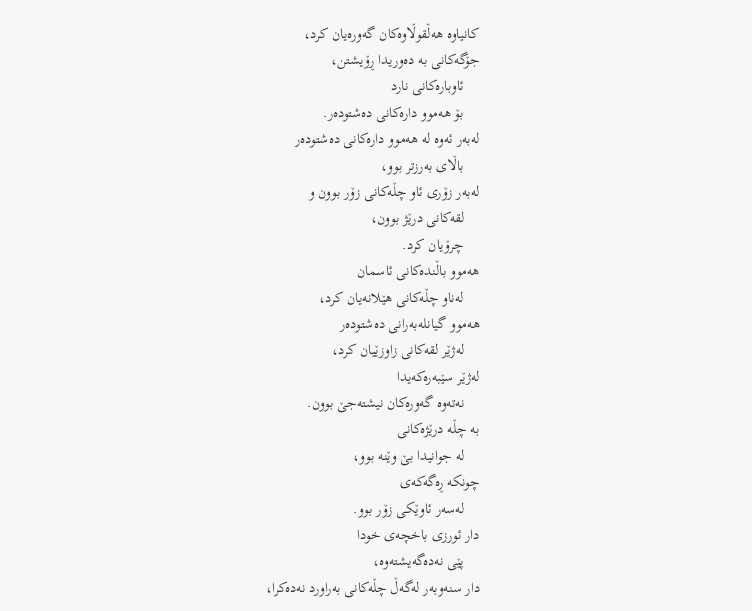کانیاوە هەڵقوڵاوەکان گەورەیان کرد،
جۆگەکانی بە دەوریدا ڕۆیشتن،
    ئاوبارەکانی نارد
    بۆ هەموو دارەکانی دەشتودەر.
لەبەر ئەوە لە هەموو دارەکانی دەشتودەر
    باڵای بەرزتر بوو،
لەبەر زۆری ئاو چڵەکانی زۆر بوون و
    لقەکانی درێژ بوون،
    چرۆیان کرد.
هەموو باڵندەکانی ئاسمان
    لەناو چڵەکانی هێلانەیان کرد،
هەموو گیانلەبەرانی دەشتودەر
    لەژێر لقەکانی زاوزێیان کرد،
لەژێر سێبەرەکەیدا
    نەتەوە گەورەکان نیشتەجێ بوون.
بە چڵە درێژەکانی
    لە جوانیدا بێ وێنە بوو،
چونکە ڕەگەکەی
    لەسەر ئاوێکی زۆر بوو.
دار ئورزی باخچەی خودا
    پێی نەدەگەیشتەوە،
دار سنەوبەر لەگەڵ چڵەکانی بەراورد نەدەکرا،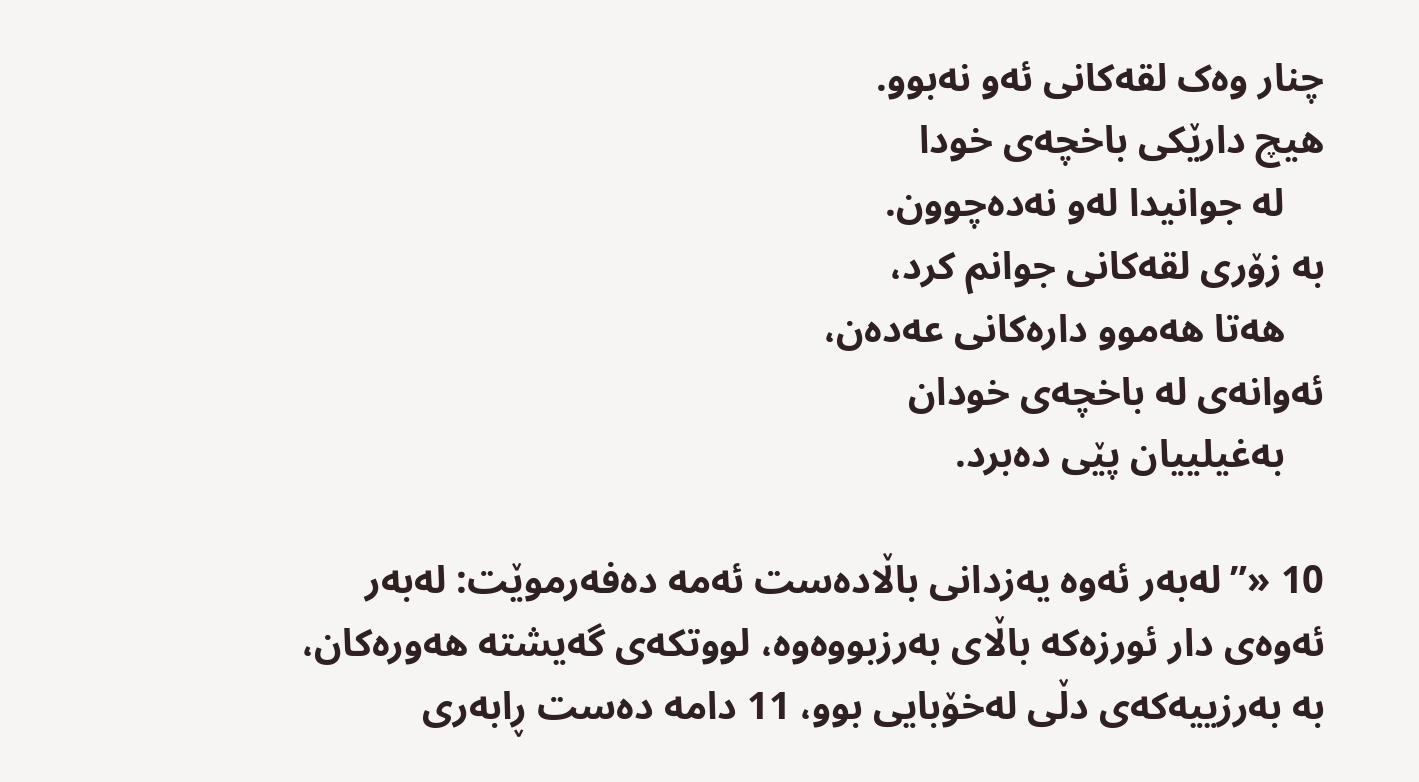چنار وەک لقەکانی ئەو نەبوو.
هیچ دارێکی باخچەی خودا
    لە جوانیدا لەو نەدەچوون.
بە زۆری لقەکانی جوانم کرد،
    هەتا هەموو دارەکانی عەدەن،
ئەوانەی لە باخچەی خودان
    بەغیلییان پێی دەبرد.

10 «”لەبەر ئەوە یەزدانی باڵادەست ئەمە دەفەرموێت: لەبەر ئەوەی دار ئورزەکە باڵای بەرزبووەوە، لووتکەی گەیشتە هەورەکان، بە بەرزییەکەی دڵی لەخۆبایی بوو، 11 دامە دەست ڕابەری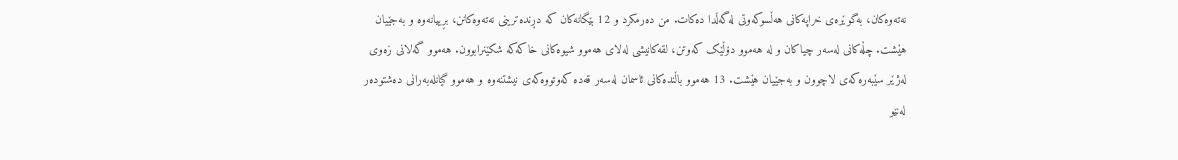نەتەوەکان، بەگوێرەی خراپەکانی هەڵسوکەوتی لەگەڵدا دەکات. من دەرمکرد و 12 بێگانەکان کە دڕندەترینی نەتەوەکانن، بڕییانەوە و بەجێیان هێشت. چڵەکانی لەسەر چیاکان و لە هەموو دۆڵێک کەوتن، لقەکانیشی لەلای هەموو شیوەکانی خاکەکە شکێنرابوون. هەموو گەلانی زەوی لەژێر سێبەرەکەی لاچوون و بەجێیان هێشت. 13 هەموو باڵندەکانی ئاسمان لەسەر قەدە کەوتووەکەی نیشتنەوە و هەموو گیانلەبەرانی دەشتودەر لەنێو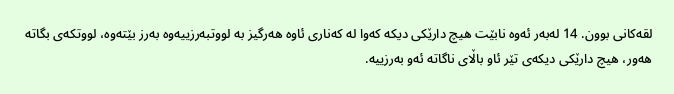لقەکانی بوون. 14 لەبەر ئەوە نابێت هیچ دارێکی دیکە کەوا لە کەناری ئاوە هەرگیز بە لووتبەرزییەوە بەرز بێتەوە، لووتکەی بگاتە هەور، هیچ دارێکی دیکەی تێر ئاو باڵای ناگاتە ئەو بەرزییە.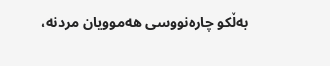بەڵکو چارەنووسی هەموویان مردنە،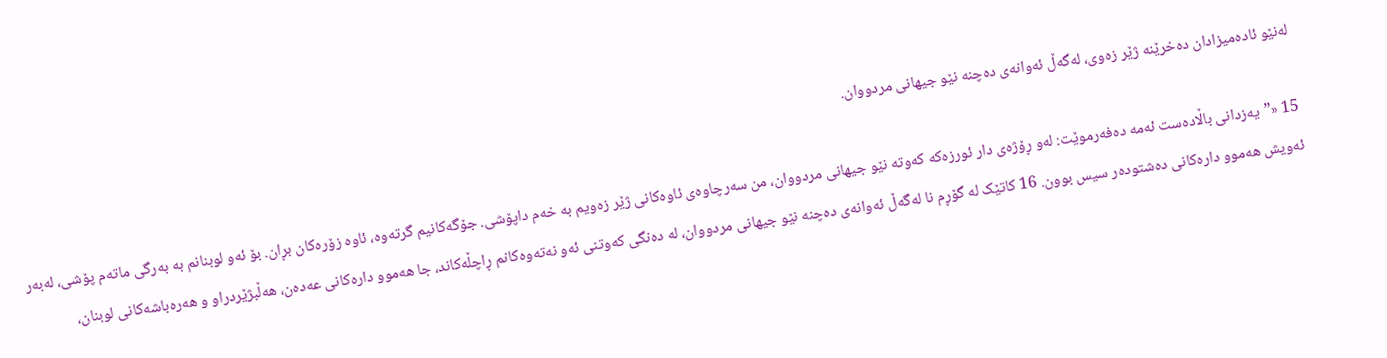لەنێو ئادەمیزادان دەخرێنە ژێر زەوی، لەگەڵ ئەوانەی دەچنە نێو جیهانی مردووان.

15 «”یەزدانی باڵادەست ئەمە دەفەرموێت: لەو ڕۆژەی دار ئورزەکە کەوتە نێو جیهانی مردووان، من سەرچاوەی ئاوەکانی ژێر زەویم بە خەم داپۆشی. جۆگەکانیم گرتەوە، ئاوە زۆرەکان بڕان. بۆ ئەو لوبنانم بە بەرگی ماتەم پۆشی، لەبەر ئەویش هەموو دارەکانی دەشتودەر سیس بوون. 16 کاتێک لە گۆڕم نا لەگەڵ ئەوانەی دەچنە نێو جیهانی مردووان، لە دەنگی کەوتنی ئەو نەتەوەکانم ڕاچڵەکاند، جا هەموو دارەکانی عەدەن، هەڵبژێردراو و هەرەباشەکانی لوبنان،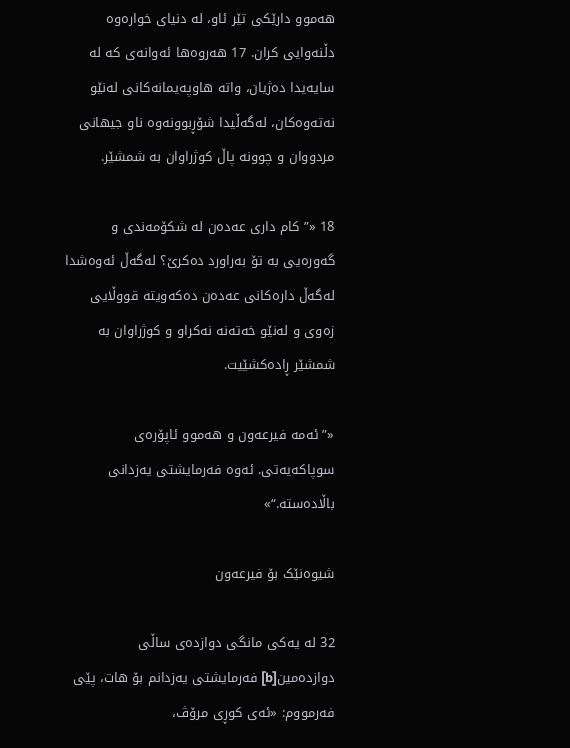هەموو دارێکی تێر ئاو، لە دنیای خوارەوە دڵنەوایی کران. 17 هەروەها ئەوانەی کە لە سایەیدا دەژیان، واتە هاوپەیمانەکانی لەنێو نەتەوەکان، لەگەڵیدا شۆڕبوونەوە ناو جیهانی مردووان و چوونە پاڵ کوژراوان بە شمشێر.

18 «”کام داری عەدەن لە شکۆمەندی و گەورەیی بە تۆ بەراورد دەکرێ؟ لەگەڵ ئەوەشدا لەگەڵ دارەکانی عەدەن دەکەویتە قووڵایی زەوی و لەنێو خەتەنە نەکراو و کوژراوان بە شمشێر ڕادەکشێیت.

«”ئەمە فیرعەون و هەموو ئاپۆرەی سوپاکەیەتی. ئەوە فەرمایشتی یەزدانی باڵادەستە.“»

شیوەنێک بۆ فیرعەون

32 لە یەکی مانگی دوازدەی ساڵی دوازدەمین[b] فەرمایشتی یەزدانم بۆ هات، پێی فەرمووم: «ئەی کوڕی مرۆڤ،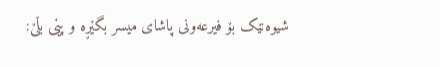شیوەنێک بۆ فیرعەونی پاشای میسر بگێڕە و پێی بڵێ: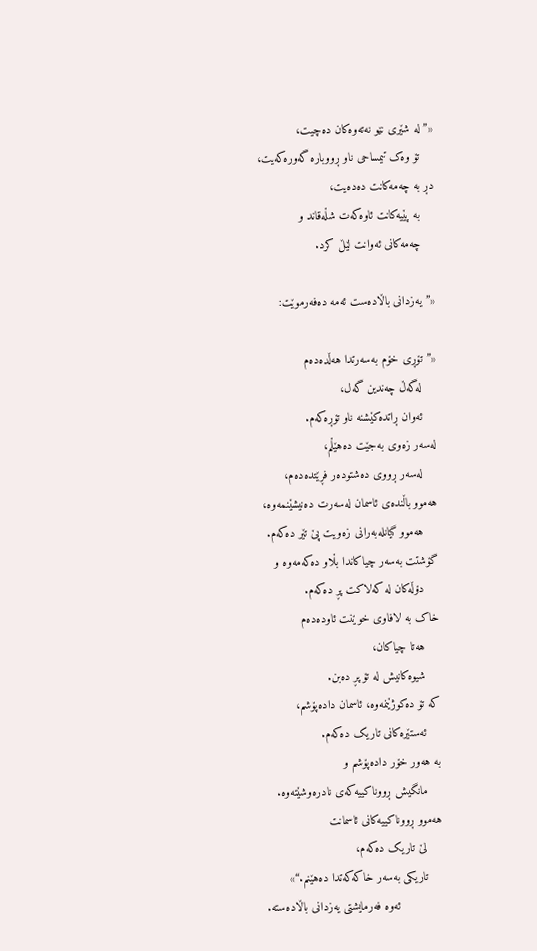«”لە شێری نێو نەتەوەکان دەچیت،
    تۆ وەک تیمساحی ناو ڕووبارە گەورەکەیت،
دڕ بە چەمەکانت دەدەیت،
    بە پێیەکانت ئاوەکەت شڵەقاند و
    چەمەکانی ئەوانت لێڵ کرد.

«”یەزدانی باڵادەست ئەمە دەفەرموێت:

«”تۆڕی خۆم بەسەرتدا هەڵدەدەم
    لەگەڵ چەندین گەل،
    ئەوان ڕاتدەکێشنە ناو تۆڕەکەم.
لەسەر زەوی بەجێت دەهێڵم،
    لەسەر ڕووی دەشتودەر فڕێتدەدەم،
هەموو باڵندەی ئاسمان لەسەرت دەنیشێنمەوە،
    هەموو گیانلەبەرانی زەویت پێ تێر دەکەم.
گۆشتت بەسەر چیاکاندا بڵاو دەکەمەوە و
    دۆڵەکان لە کەلاکت پڕ دەکەم.
خاک بە لافاوی خوێنت ئاودەدەم
    هەتا چیاکان،
    شیوەکانیش لە تۆ پڕ دەبن.
کە تۆ دەکوژێنمەوە، ئاسمان دادەپۆشم،
    ئەستێرەکانی تاریک دەکەم.
بە هەور خۆر دادەپۆشم و
    مانگیش ڕووناکییەکەی نادرەوشێتەوە.
هەموو ڕووناکییەکانی ئاسمانت
    لێ تاریک دەکەم،
    تاریکی بەسەر خاکەکەتدا دەهێنم.“»
            ئەوە فەرمایشتی یەزدانی باڵادەستە.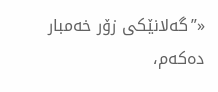«”گەلانێکی زۆر خەمبار دەکەم،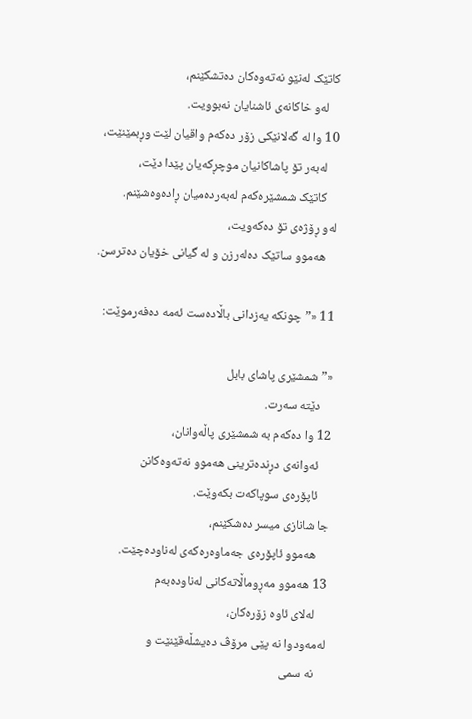کاتێک لەنێو نەتەوەکان دەتشکێنم،
    لەو خاکانەی ئاشنایان نەبوویت.
10 وا لە گەلانێکی زۆر دەکەم واقیان لێت وڕبمێنێت،
    لەبەر تۆ پاشاکانیان موچڕکەیان پێدا دێت،
    کاتێک شمشێرەکەم لەبەردەمیان ڕادەوەشێنم.
لەو ڕۆژەی تۆ دەکەویت،
    هەموو ساتێک دەلەرزن و لە گیانی خۆیان دەترسن.

11 «”چونکە یەزدانی باڵادەست ئەمە دەفەرموێت:

«”شمشێری پاشای بابل
    دێتە سەرت.
12 وا دەکەم بە شمشێری پاڵەوانان،
    ئەوانەی دڕندەترینی هەموو نەتەوەکانن
    ئاپۆرەی سوپاکەت بکەوێت.
جا شانازی میسر دەشکێنم،
    هەموو ئاپۆرەی جەماوەرەکەی لەناودەچێت.
13 هەموو مەڕوماڵاتەکانی لەناودەبەم
    لەلای ئاوە زۆرەکان،
لەمەودوا نە پێی مرۆڤ دەیشڵەقێنێت و
    نە سمی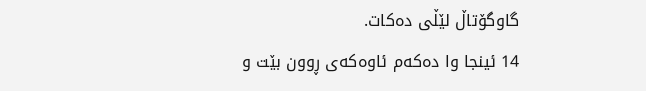گاوگۆتاڵ لێڵی دەکات.
14 ئینجا وا دەکەم ئاوەکەی ڕوون بێت و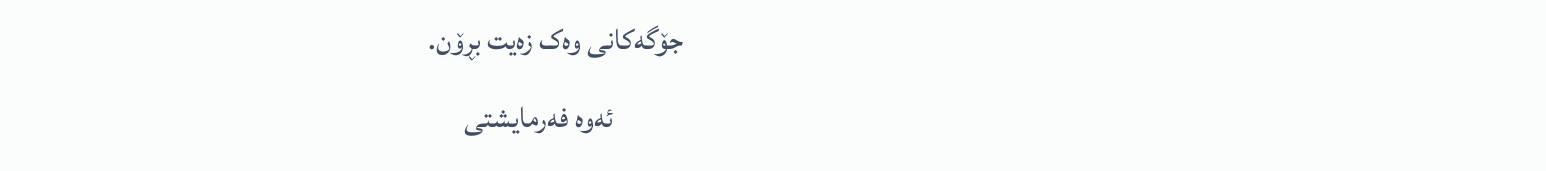جۆگەکانی وەک زەیت بڕۆن.
            ئەوە فەرمایشتی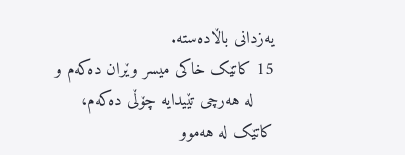یەزدانی باڵادەستە.
15 کاتێک خاکی میسر وێران دەکەم و
    لە هەرچی تێیدایە چۆڵی دەکەم،
کاتێک لە هەموو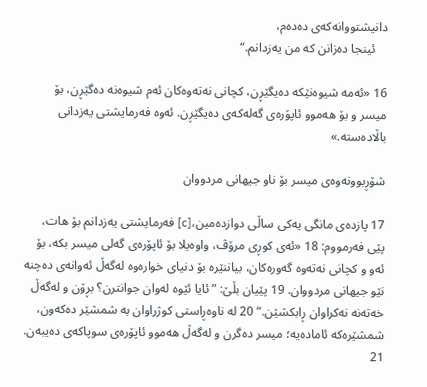دانیشتووانەکەی دەدەم،
    ئینجا دەزانن کە من یەزدانم.“

16 «ئەمە شیوەنێکە دەیگێڕن، کچانی نەتەوەکان ئەم شیوەنە دەگێڕن، بۆ میسر و بۆ هەموو ئاپۆرەی گەلەکەی دەیگێڕن. ئەوە فەرمایشتی یەزدانی باڵادەستە.»

شۆڕبوونەوەی میسر بۆ ناو جیهانی مردووان

17 پازدەی مانگی یەکی ساڵی دوازدەمین،[c] فەرمایشتی یەزدانم بۆ هات، پێی فەرمووم: 18 «ئەی کوڕی مرۆڤ، واوەیلا بۆ ئاپۆرەی گەلی میسر بکە، بۆ ئەو و کچانی نەتەوە گەورەکان، بیاننێرە بۆ دنیای خوارەوە لەگەڵ ئەوانەی دەچنە نێو جیهانی مردووان. 19 پێیان بڵێ: ”ئایا ئێوە لەوان جوانترن؟ بڕۆن و لەگەڵ خەتەنە نەکراوان ڕابکشێن.“ 20 لە ناوەڕاستی کوژراوان بە شمشێر دەکەون، شمشێرەکە ئامادەیە؛ میسر دەگرن و لەگەڵ هەموو ئاپۆرەی سوپاکەی دەیبەن. 21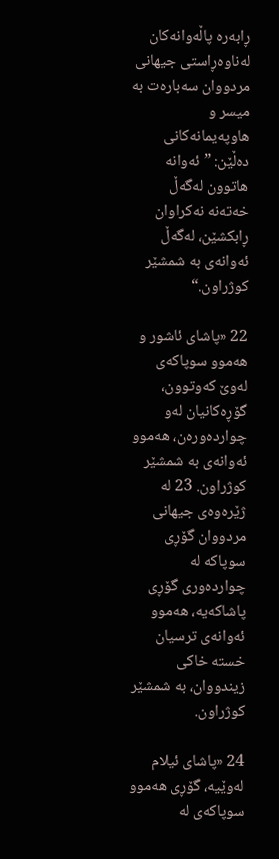ڕابەرە پاڵەوانەکان لەناوەڕاستی جیهانی مردووان سەبارەت بە میسر و هاوپەیمانەکانی دەڵێن: ”ئەوانە هاتوون لەگەڵ خەتەنە نەکراوان ڕابکشێن، لەگەڵ ئەوانەی بە شمشێر کوژراون.“

22 «پاشای ئاشور و هەموو سوپاکەی لەوێ کەوتوون، گۆڕەکانیان لەو چواردەورەن، هەموو ئەوانەی بە شمشێر کوژراون. 23 لە ژێرەوەی جیهانی مردووان گۆڕی سوپاکە لە چواردەوری گۆڕی پاشاکەیە، هەموو ئەوانەی ترسیان خستە خاکی زیندووان، بە شمشێر کوژراون.

24 «پاشای ئیلام لەوێیە، گۆڕی هەموو سوپاکەی لە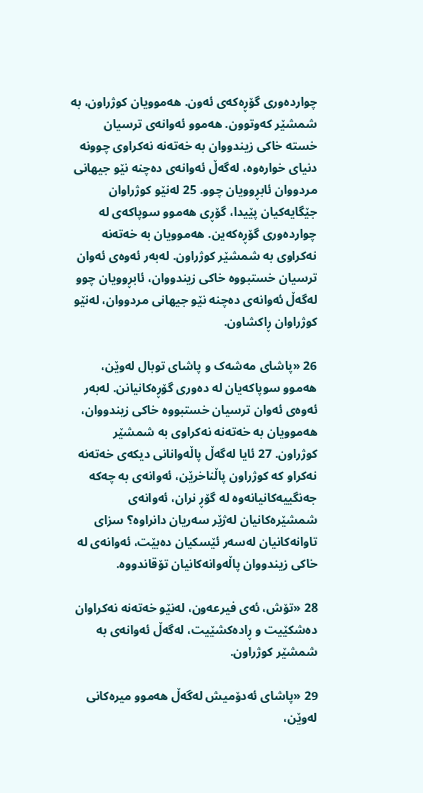چواردەوری گۆڕەکەی ئەون. هەموویان کوژراون، بە شمشێر کەوتوون. هەموو ئەوانەی ترسیان خستە خاکی زیندووان بە خەتەنە نەکراوی چوونە دنیای خوارەوە، لەگەڵ ئەوانەی دەچنە نێو جیهانی مردووان ئابڕوویان چوو. 25 لەنێو کوژراوان جێگایەکیان پێیدا، گۆڕی هەموو سوپاکەی لە چواردەوری گۆڕەکەین. هەموویان بە خەتەنە نەکراوی بە شمشێر کوژراون. لەبەر ئەوەی ئەوان ترسیان خستبووە خاکی زیندووان، ئابڕوویان چوو لەگەڵ ئەوانەی دەچنە نێو جیهانی مردووان، لەنێو کوژراوان ڕاکشاون.

26 «پاشای مەشەک و پاشای توبال لەوێن، هەموو سوپاکەیان لە دەوری گۆڕەکانیانن. لەبەر ئەوەی ئەوان ترسیان خستبووە خاکی زیندووان، هەموویان بە خەتەنە نەکراوی بە شمشێر کوژراون. 27 ئایا لەگەڵ پاڵەوانانی دیکەی خەتەنە نەکراو کە کوژراون پاڵناخرێن، ئەوانەی بە چەکە جەنگییەکانیانەوە لە گۆڕ نران، ئەوانەی شمشێرەکانیان لەژێر سەریان دانراوە؟ سزای تاوانەکانیان لەسەر ئێسکیان دەبێت، ئەوانەی لە خاکی زیندووان پاڵەوانەکانیان تۆقاندووە.

28 «تۆش، ئەی فیرعەون، لەنێو خەتەنە نەکراوان دەشکێیت و ڕادەکشێیت، لەگەڵ ئەوانەی بە شمشێر کوژراون.

29 «پاشای ئەدۆمیش لەگەڵ هەموو میرەکانی لەوێن،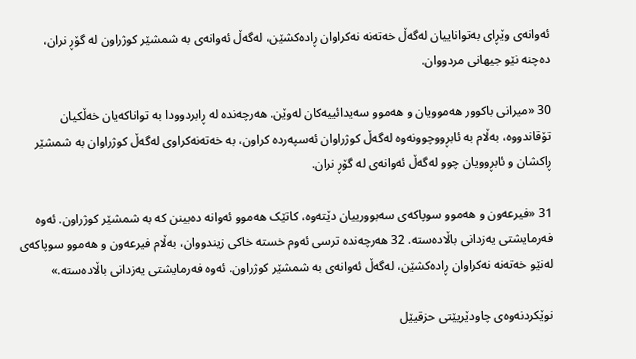ئەوانەی وێڕای بەتواناییان لەگەڵ خەتەنە نەکراوان ڕادەکشێن، لەگەڵ ئەوانەی بە شمشێر کوژراون لە گۆڕ نران، دەچنە نێو جیهانی مردووان.

30 «میرانی باکوور هەموویان و هەموو سەیدائییەکان لەوێن. هەرچەندە لە ڕابردوودا بە تواناکەیان خەڵکیان تۆقاندووە، بەڵام بە ئابڕووچوونەوە لەگەڵ کوژراوان ئەسپەردە کراون، بە خەتەنەکراوی لەگەڵ کوژراوان بە شمشێر ڕاکشان و ئابڕوویان چوو لەگەڵ ئەوانەی لە گۆڕ نران.

31 «فیرعەون و هەموو سوپاکەی سەبوورییان دێتەوە، کاتێک هەموو ئەوانە دەبینن کە بە شمشێر کوژراون. ئەوە فەرمایشتی یەزدانی باڵادەستە. 32 هەرچەندە ترسی ئەوم خستە خاکی زیندووان، بەڵام فیرعەون و هەموو سوپاکەی لەنێو خەتەنە نەکراوان ڕادەکشێن، لەگەڵ ئەوانەی بە شمشێر کوژراون. ئەوە فەرمایشتی یەزدانی باڵادەستە.»

نوێکردنەوەی چاودێریێتی حزقیێل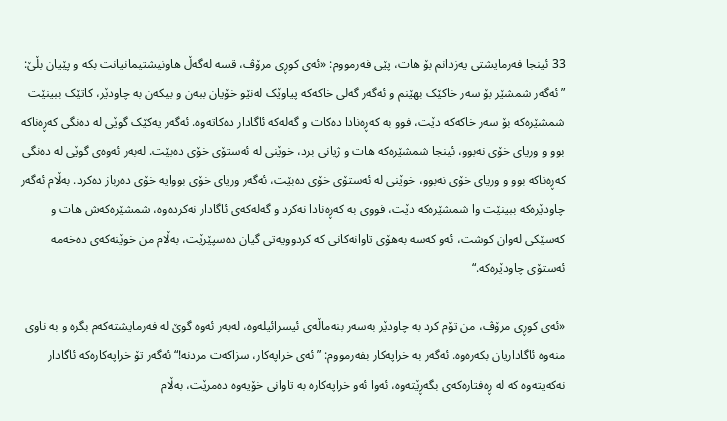33 ئینجا فەرمایشتی یەزدانم بۆ هات، پێی فەرمووم: «ئەی کوڕی مرۆڤ، قسە لەگەڵ هاونیشتیمانیانت بکە و پێیان بڵێ: ”ئەگەر شمشێر بۆ سەر خاکێک بهێنم و ئەگەر گەلی خاکەکە پیاوێک لەنێو خۆیان ببەن و بیکەن بە چاودێر، کاتێک ببینێت شمشێرەکە بۆ سەر خاکەکە دێت، فوو بە کەڕەنادا دەکات و گەلەکە ئاگادار دەکاتەوە. ئەگەر یەکێک گوێی لە دەنگی کەڕەناکە بوو و وریای خۆی نەبوو، ئینجا شمشێرەکە هات و ژیانی برد، خوێنی لە ئەستۆی خۆی دەبێت. لەبەر ئەوەی گوێی لە دەنگی کەڕەناکە بوو و وریای خۆی نەبوو، خوێنی لە ئەستۆی خۆی دەبێت، ئەگەر وریای خۆی بووایە خۆی دەرباز دەکرد. بەڵام ئەگەر چاودێرەکە ببینێت وا شمشێرەکە دێت، فووی بە کەڕەنادا نەکرد و گەلەکەی ئاگادار نەکردەوە، شمشێرەکەش هات و کەسێکی لەوان کوشت، ئەو کەسە بەهۆی تاوانەکانی کە کردوویەتی گیان دەسپێرێت، بەڵام من خوێنەکەی دەخەمە ئەستۆی چاودێرەکە.“

«ئەی کوڕی مرۆڤ، من تۆم کرد بە چاودێر بەسەر بنەماڵەی ئیسرائیلەوە، لەبەر ئەوە گوێ لە فەرمایشتەکەم بگرە و بە ناوی منەوە ئاگاداریان بکەرەوە. ئەگەر بە خراپەکار بفەرمووم: ”ئەی خراپەکار، سزاکەت مردنە!“ ئەگەر تۆ خراپەکارەکە ئاگادار نەکەیتەوە کە لە ڕەفتارەکەی بگەڕێتەوە، ئەوا ئەو خراپەکارە بە تاوانی خۆیەوە دەمرێت، بەڵام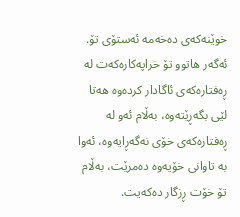خوێنەکەی دەخەمە ئەستۆی تۆ. ئەگەر هاتوو تۆ خراپەکارەکەت لە ڕەفتارەکەی ئاگادار کردەوە هەتا لێی بگەڕێتەوە، بەڵام ئەو لە ڕەفتارەکەی خۆی نەگەڕایەوە، ئەوا بە تاوانی خۆیەوە دەمرێت، بەڵام تۆ خۆت ڕزگار دەکەیت.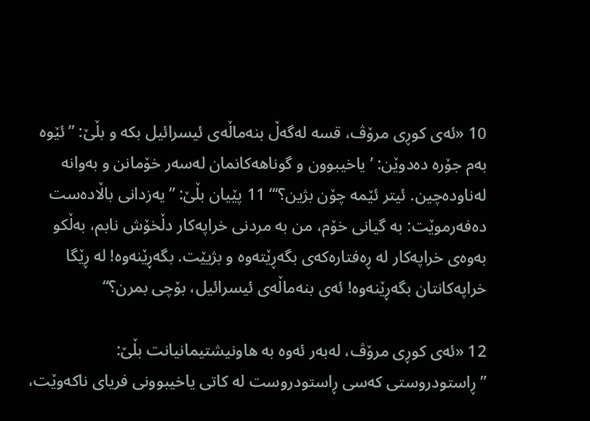10 «ئەی کوڕی مرۆڤ، قسە لەگەڵ بنەماڵەی ئیسرائیل بکە و بڵێ: ”ئێوە بەم جۆرە دەدوێن: ’یاخیبوون و گوناهەکانمان لەسەر خۆمانن و بەوانە لەناودەچین. ئیتر ئێمە چۆن بژین؟‘“ 11 پێیان بڵێ: ”یەزدانی باڵادەست دەفەرموێت: بە گیانی خۆم، من بە مردنی خراپەکار دڵخۆش نابم، بەڵکو بەوەی خراپەکار لە ڕەفتارەکەی بگەڕێتەوە و بژیێت. بگەڕێنەوە! لە ڕێگا خراپەکانتان بگەڕێنەوە! ئەی بنەماڵەی ئیسرائیل، بۆچی بمرن؟“

12 «ئەی کوڕی مرۆڤ، لەبەر ئەوە بە هاونیشتیمانیانت بڵێ: ”ڕاستودروستی کەسی ڕاستودروست لە کاتی یاخیبوونی فریای ناکەوێت،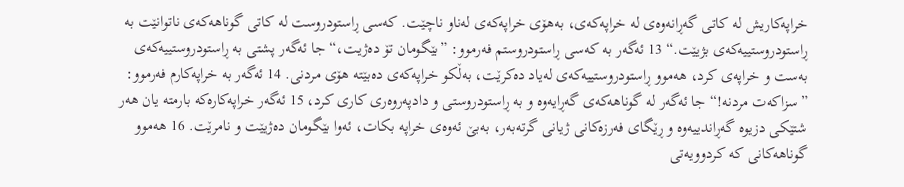خراپەکاریش لە کاتی گەڕانەوەی لە خراپەکەی، بەهۆی خراپەکەی لەناو ناچێت. کەسی ڕاستودروست لە کاتی گوناهەکەی ناتوانێت بە ڕاستودروستییەکەی بژیێت.“ 13 ئەگەر بە کەسی ڕاستودروستم فەرموو: ”بێگومان تۆ دەژیت،“ جا ئەگەر پشتی بە ڕاستودروستییەکەی بەست و خراپەی کرد، هەموو ڕاستودروستییەکەی لەیاد دەکرێت، بەڵکو خراپەکەی دەبێتە هۆی مردنی. 14 ئەگەر بە خراپەکارم فەرموو: ”سزاکەت مردنە!“ جا ئەگەر لە گوناهەکەی گەڕایەوە و بە ڕاستودروستی و دادپەروەری کاری کرد، 15 ئەگەر خراپەکارەکە بارمتە یان هەر شتێکی دزیوە گەڕاندییەوە و ڕێگای فەرزەکانی ژیانی گرتەبەر، بەبێ ئەوەی خراپە بکات، ئەوا بێگومان دەژیێت و نامرێت. 16 هەموو گوناهەکانی کە کردوویەتی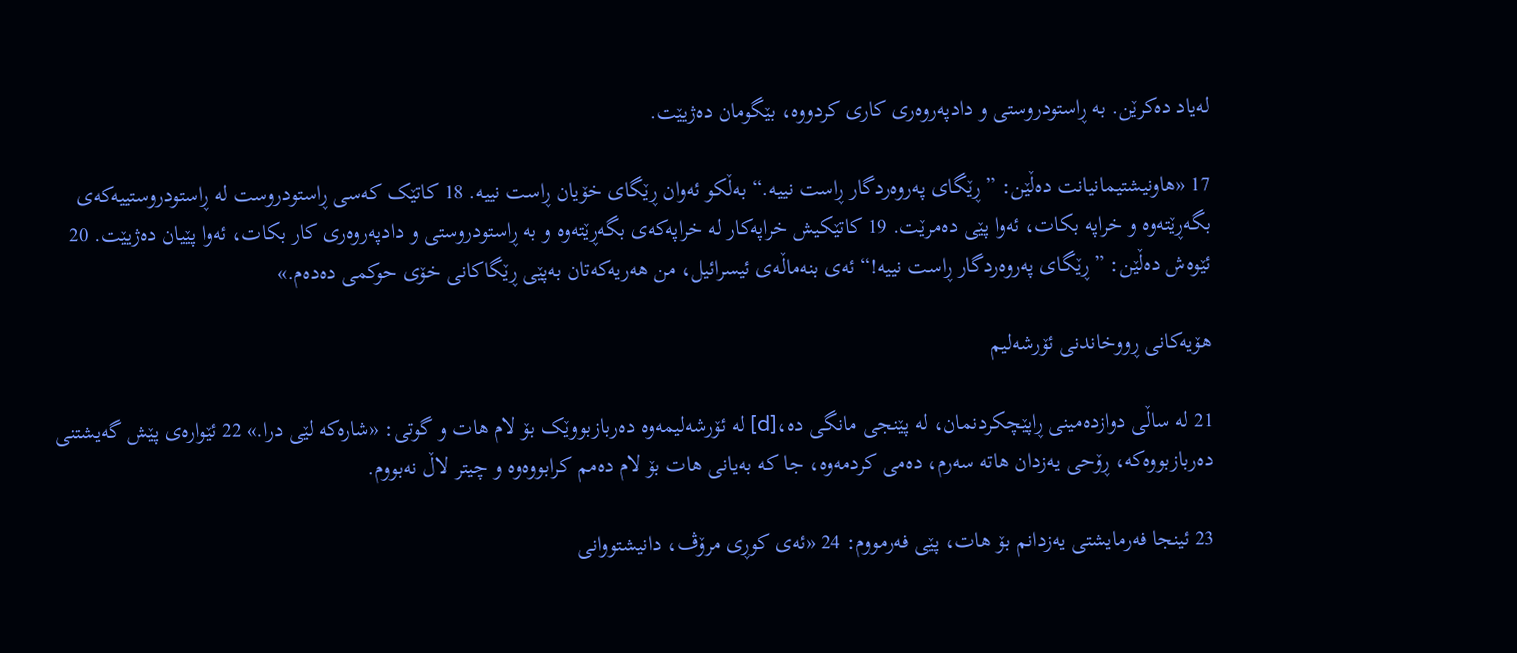لەیاد دەکرێن. بە ڕاستودروستی و دادپەروەری کاری کردووە، بێگومان دەژیێت.

17 «هاونیشتیمانیانت دەڵێن: ”ڕێگای پەروەردگار ڕاست نییە.“ بەڵکو ئەوان ڕێگای خۆیان ڕاست نییە. 18 کاتێک کەسی ڕاستودروست لە ڕاستودروستییەکەی بگەڕێتەوە و خراپە بکات، ئەوا پێی دەمرێت. 19 کاتێکیش خراپەکار لە خراپەکەی بگەڕێتەوە و بە ڕاستودروستی و دادپەروەری کار بکات، ئەوا پێیان دەژیێت. 20 ئێوەش دەڵێن: ”ڕێگای پەروەردگار ڕاست نییە!“ ئەی بنەماڵەی ئیسرائیل، من هەریەکەتان بەپێی ڕێگاکانی خۆی حوکمی دەدەم.»

هۆیەکانی ڕووخاندنی ئۆرشەلیم

21 لە ساڵی دوازدەمینی ڕاپێچکردنمان، لە پێنجی مانگی دە،[d] لە ئۆرشەلیمەوە دەربازبووێک بۆ لام هات و گوتی: «شارەکە لێی درا.» 22 ئێوارەی پێش گەیشتنی دەربازبووەکە، ڕۆحی یەزدان هاتە سەرم، دەمی کردمەوە، جا کە بەیانی هات بۆ لام دەمم کرابووەوە و چیتر لاڵ نەبووم.

23 ئینجا فەرمایشتی یەزدانم بۆ هات، پێی فەرمووم: 24 «ئەی کوڕی مرۆڤ، دانیشتووانی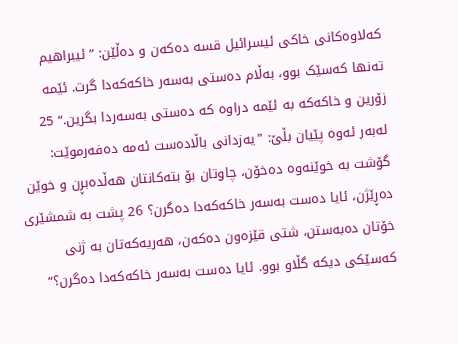کەلاوەکانی خاکی ئیسرائیل قسە دەکەن و دەڵێن: ”ئیبراهیم تەنها کەسێک بوو، بەڵام دەستی بەسەر خاکەکەدا گرت. ئێمە زۆرین و خاکەکە بە ئێمە دراوە کە دەستی بەسەردا بگرین.“ 25 لەبەر ئەوە پێیان بڵێ: ”یەزدانی باڵادەست ئەمە دەفەرموێت: گۆشت بە خوێنەوە دەخۆن، چاوتان بۆ بتەکانتان هەڵدەبڕن و خوێن دەڕێژن، ئایا دەست بەسەر خاکەکەدا دەگرن؟ 26 پشت بە شمشێری خۆتان دەبەستن، شتی قێزەون دەکەن، هەریەکەتان بە ژنی کەسێکی دیکە گڵاو بوو. ئایا دەست بەسەر خاکەکەدا دەگرن؟“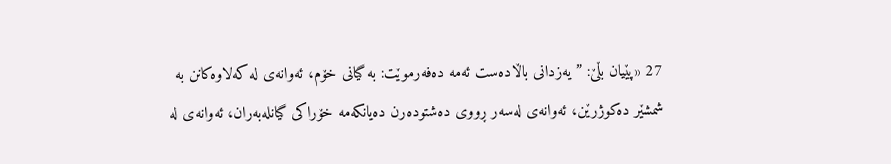27 «پێیان بڵێ: ”یەزدانی باڵادەست ئەمە دەفەرموێت: بە گیانی خۆم، ئەوانەی لە کەلاوەکانن بە شمشێر دەکوژرێن، ئەوانەی لەسەر ڕووی دەشتودەرن دەیانکەمە خۆراکی گیانلەبەران، ئەوانەی لە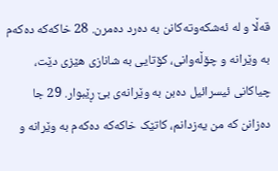قەڵا و لە ئەشکەوتەکانن بە دەرد دەمرن. 28 خاکەکە دەکەم بە وێرانە و چۆڵەوانی، کۆتایی بە شانازی هێزی دێت، چیاکانی ئیسرائیل دەبن بە وێرانەی بێ ڕێبوار. 29 جا دەزانن کە من یەزدانم، کاتێک خاکەکە دەکەم بە وێرانە و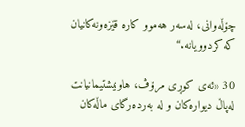چۆڵەوانی، لەسەر هەموو کارە قێزەونەکانیان کە کردوویانە.“

30 «ئەی کوڕی مرۆڤ، هاونیشتیمانیانت لەپاڵ دیوارەکان و لە بەردەرگای ماڵەکان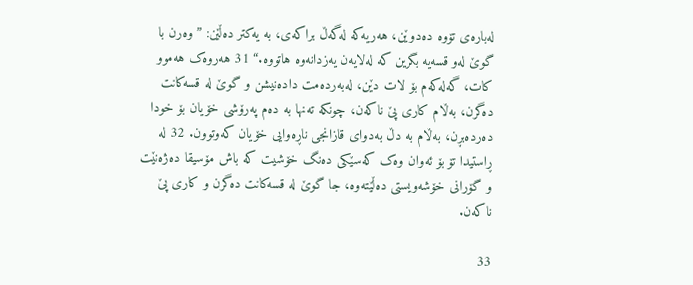لەبارەی تۆوە دەدوێن، هەریەکە لەگەڵ براکەی، بە یەکتر دەڵێن: ”وەرن با گوێ لەو قسەیە بگرین کە لەلایەن یەزدانەوە هاتووە.“ 31 هەروەک هەموو کات، گەلەکەم بۆ لات دێن، لەبەردەمت دادەنیشن و گوێ لە قسەکانت دەگرن، بەڵام کاری پێ ناکەن، چونکە تەنها بە دەم پەرۆشی خۆیان بۆ خودا دەردەبڕن، بەڵام بە دڵ بەدوای قازانجی ناڕەوایی خۆیان کەوتوون. 32 لە ڕاستیدا تۆ بۆ ئەوان وەک کەسێکی دەنگ خۆشیت کە باش مۆسیقا دەژەنێت و گۆرانی خۆشەویستی دەڵێتەوە، جا گوێ لە قسەکانت دەگرن و کاری پێ ناکەن.

33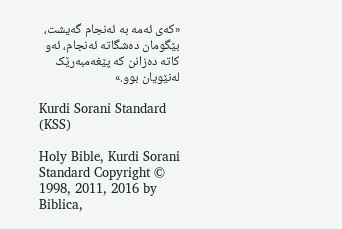«کەی ئەمە بە ئەنجام گەیشت، بێگومان دەشگاتە ئەنجام، ئەو کاتە دەزانن کە پێغەمبەرێک لەنێویان بوو.»

Kurdi Sorani Standard (KSS)

Holy Bible, Kurdi Sorani Standard Copyright © 1998, 2011, 2016 by Biblica,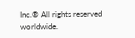Inc.® All rights reserved worldwide.